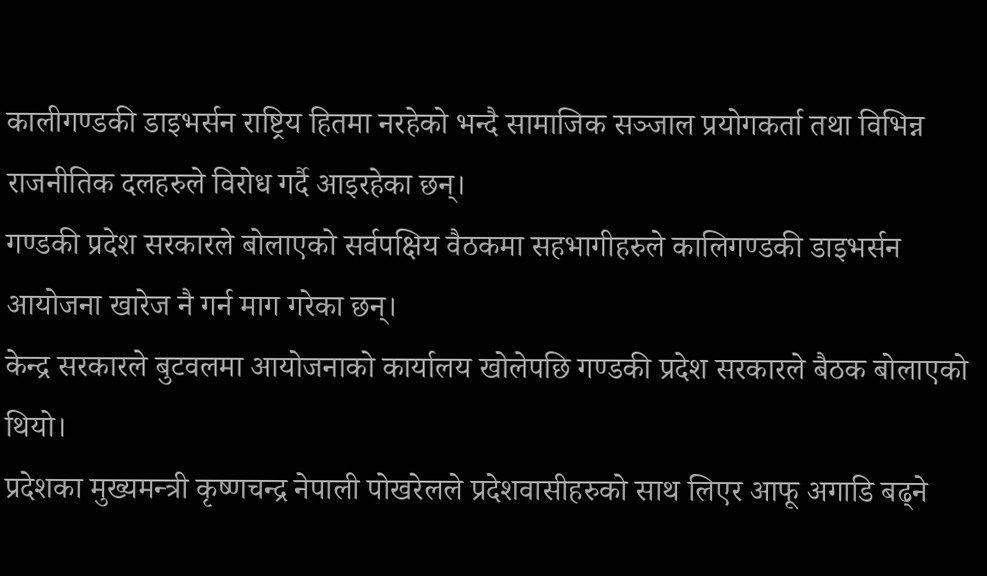कालीगण्डकी डाइभर्सन राष्ट्रिय हितमा नरहेको भन्दै सामाजिक सञ्जाल प्रयोगकर्ता तथा विभिन्न राजनीतिक दलहरुले विरोध गर्दै आइरहेका छन्।
गण्डकी प्रदेश सरकारले बोलाएको सर्वपक्षिय वैठकमा सहभागीहरुले कालिगण्डकी डाइभर्सन आयोजना खारेज नै गर्न माग गरेका छन्।
केन्द्र सरकारले बुटवलमा आयोजनाको कार्यालय खोलेपछि गण्डकी प्रदेश सरकारले बैठक बोलाएको थियो।
प्रदेशका मुख्यमन्त्री कृष्णचन्द्र नेपाली पोखरेलले प्रदेशवासीहरुको साथ लिएर आफू अगाडि बढ्ने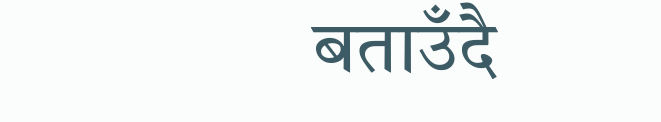बताउँदै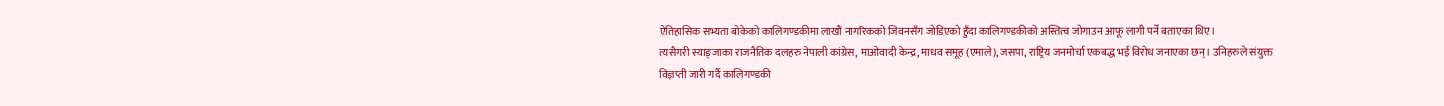ऐतिहासिक सभ्यता बोकेको कालिगण्डकीमा लाखौं नागरिकको जिवनसँग जोडिएको हुँदा कालिगण्डकीको अस्तित्व जोगाउन आफू लागी पर्ने बताएका थिए।
त्यसैगरी स्याङ्जाका राजनैतिक दलहरु नेपाली कांग्रेस, माओवादी केन्द्र, माधव समूह (एमाले), जसपा, राष्ट्रिय जनमोर्चा एकबद्ध भई विरोध जनाएका छन्। उनिहरुले संयुक्त विज्ञप्ती जारी गर्दै कालिगण्डकी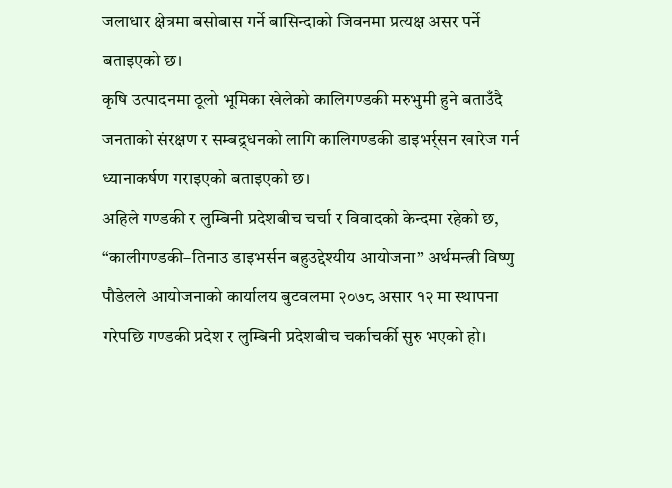जलाधार क्षेत्रमा बसोबास गर्ने बासिन्दाको जिवनमा प्रत्यक्ष असर पर्ने बताइएको छ।
कृषि उत्पादनमा ठूलो भूमिका खेलेको कालिगण्डकी मरुभुमी हुने बताउँदै जनताको संरक्षण र सम्बद्र्धनको लागि कालिगण्डकी डाइभर्र्सन खारेज गर्न ध्यानाकर्षण गराइएको बताइएको छ।
अहिले गण्डकी र लुम्बिनी प्रदेशबीच चर्चा र विवादको केन्दमा रहेको छ, “कालीगण्डकी–तिनाउ डाइभर्सन बहुउद्देश्यीय आयोजना” अर्थमन्त्री विष्णु पौडेलले आयोजनाको कार्यालय बुटवलमा २०७८ असार १२ मा स्थापना गरेपछि गण्डकी प्रदेश र लुम्बिनी प्रदेशबीच चर्काचर्की सुरु भएको हो।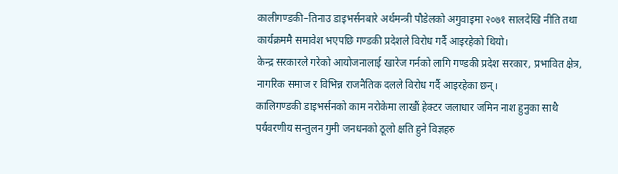कालीगण्डकी–तिनाउ डाइभर्सनबारे अर्थमन्त्री पौडेलको अगुवाइमा २०७१ सालदेखि नीति तथा कार्यक्रममै समावेश भएपछि गण्डकी प्रदेशले विरोध गर्दै आइरहेको थियो।
केन्द्र सरकारले गरेको आयोजनालाई खारेज गर्नको लागि गण्डकी प्रदेश सरकार, प्रभावित क्षेत्र, नागरिक समाज र विभिन्न राजनैतिक दलले विरोध गर्दै आइरहेका छन्।
कालिगण्डकी डाइभर्सनको काम नरोकेमा लाखौं हेक्टर जलाधार जमिन नाश हुनुका साथै पर्यवरणीय सन्तुलन गुमी जनधनको ठूलो क्षति हुने विज्ञहरु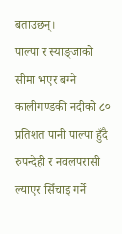बताउछन्।
पाल्पा र स्याङ्जाको सीमा भएर बग्ने कालीगण्डकी नदीको ८० प्रतिशत पानी पाल्पा हुँदै रुपन्देही र नवलपरासी ल्याएर सिँचाइ गर्ने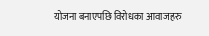योजना बनाएपछि विरोधका आवाजहरु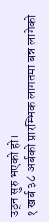उठ्न सुरु भएको हो।
१ खर्ब ३८ अर्बको प्रारम्भिक लागतमा बन्न लागेको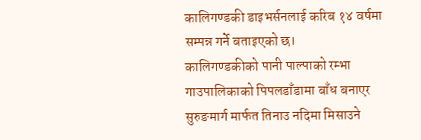कालिगण्डकी डाइभर्सनलाई करिब १४ वर्षमा सम्पन्न गर्ने बताइएको छ।
कालिगण्डकीको पानी पाल्पाको रम्भा गाउपालिकाको पिपलडाँडामा बाँध बनाएर सुरुङमार्ग मार्फत तिनाउ नदिमा मिसाउने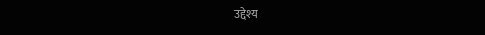उद्देश्य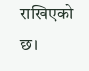राखिएको छ।